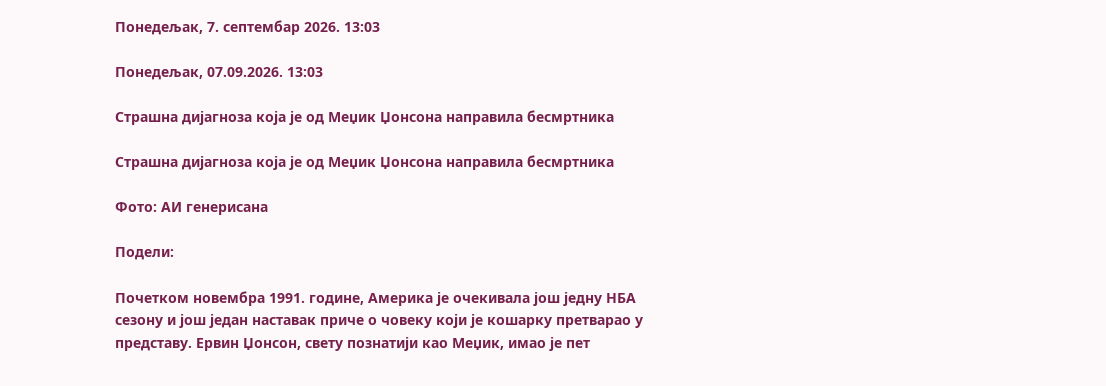Понедељак, 7. септембар 2026. 13:03

Понедељак, 07.09.2026. 13:03

Страшна дијагноза која је од Меџик Џонсона направила бесмртника

Страшна дијагноза која је од Меџик Џонсона направила бесмртника

Фото: АИ генерисана

Подели:

Почетком новембра 1991. године, Америка је очекивала још једну НБА сезону и још један наставак приче о човеку који је кошарку претварао у представу. Ервин Џонсон, свету познатији као Меџик, имао је пет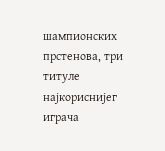шампионских прстенова, три титуле најкориснијег играча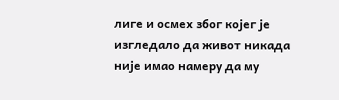лиге и осмех због којег је изгледало да живот никада није имао намеру да му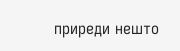приреди нешто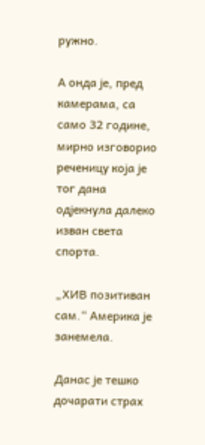ружно.

А онда је, пред камерама, са само 32 године, мирно изговорио реченицу која је тог дана одјекнула далеко изван света спорта.

„ХИВ позитиван сам.“ Америка је занемела.

Данас је тешко дочарати страх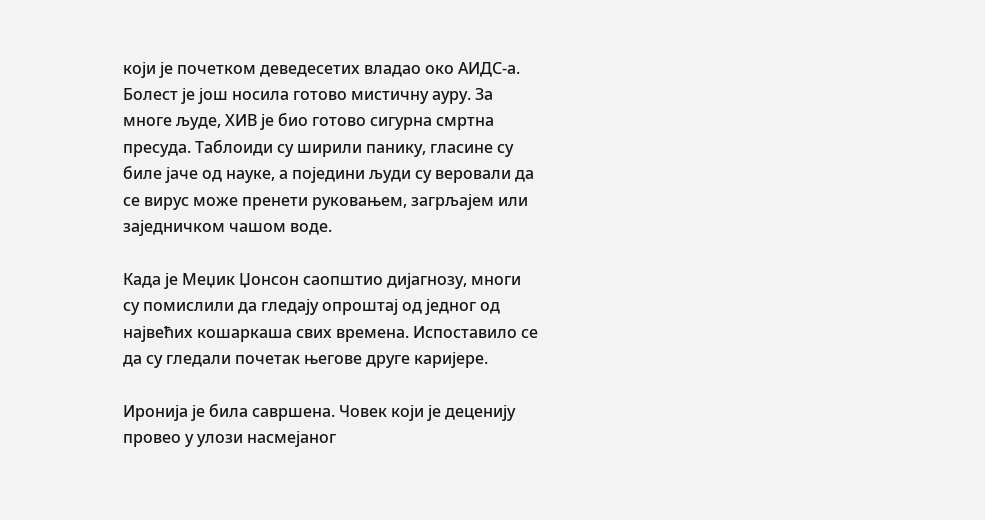који је почетком деведесетих владао око АИДС-а. Болест је још носила готово мистичну ауру. За многе људе, ХИВ је био готово сигурна смртна пресуда. Таблоиди су ширили панику, гласине су биле јаче од науке, а поједини људи су веровали да се вирус може пренети руковањем, загрљајем или заједничком чашом воде.

Када је Меџик Џонсон саопштио дијагнозу, многи су помислили да гледају опроштај од једног од највећих кошаркаша свих времена. Испоставило се да су гледали почетак његове друге каријере.

Иронија је била савршена. Човек који је деценију провео у улози насмејаног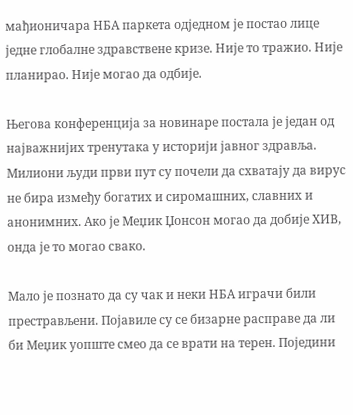мађионичара НБА паркета одједном је постао лице једне глобалне здравствене кризе. Није то тражио. Није планирао. Није могао да одбије.

Његова конференција за новинаре постала је један од најважнијих тренутака у историји јавног здравља. Милиони људи први пут су почели да схватају да вирус не бира између богатих и сиромашних, славних и анонимних. Ако је Меџик Џонсон могао да добије ХИВ, онда је то могао свако.

Мало је познато да су чак и неки НБА играчи били престрављени. Појавиле су се бизарне расправе да ли би Меџик уопште смео да се врати на терен. Поједини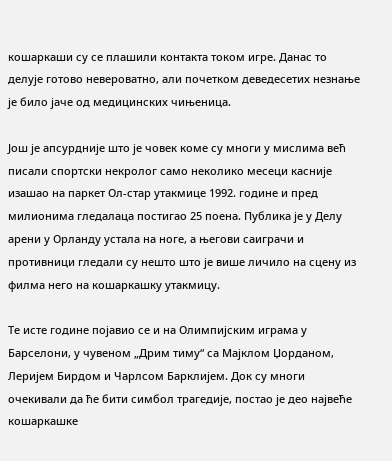кошаркаши су се плашили контакта током игре. Данас то делује готово невероватно, али почетком деведесетих незнање је било јаче од медицинских чињеница.

Још је апсурдније што је човек коме су многи у мислима већ писали спортски некролог само неколико месеци касније изашао на паркет Ол-стар утакмице 1992. године и пред милионима гледалаца постигао 25 поена. Публика је у Делу арени у Орланду устала на ноге, а његови саиграчи и противници гледали су нешто што је више личило на сцену из филма него на кошаркашку утакмицу.

Те исте године појавио се и на Олимпијским играма у Барселони, у чувеном „Дрим тиму“ са Мајклом Џорданом, Леријем Бирдом и Чарлсом Барклијем. Док су многи очекивали да ће бити симбол трагедије, постао је део највеће кошаркашке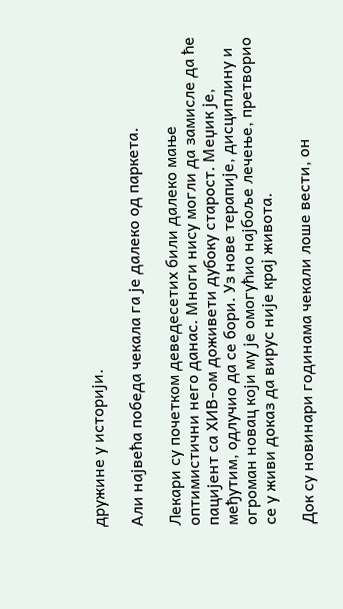дружине у историји.

Али највећа победа чекала га је далеко од паркета.

Лекари су почетком деведесетих били далеко мање оптимистични него данас. Многи нису могли да замисле да ће пацијент са ХИВ-ом доживети дубоку старост. Меџик је, међутим, одлучио да се бори. Уз нове терапије, дисциплину и огроман новац који му је омогућио најбоље лечење, претворио се у живи доказ да вирус није крај живота.

Док су новинари годинама чекали лоше вести, он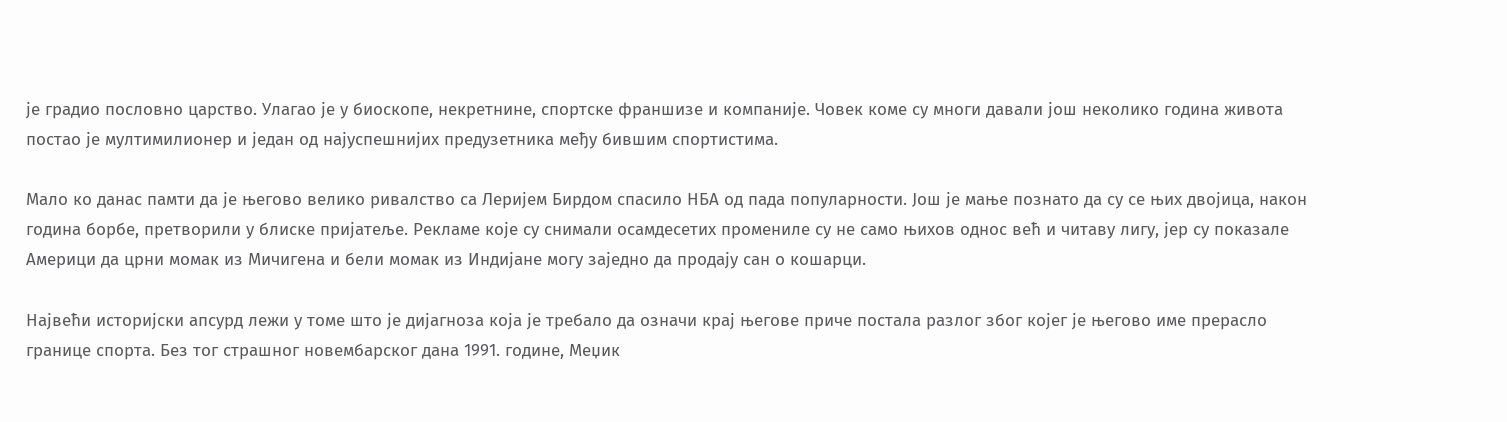је градио пословно царство. Улагао је у биоскопе, некретнине, спортске франшизе и компаније. Човек коме су многи давали још неколико година живота постао је мултимилионер и један од најуспешнијих предузетника међу бившим спортистима.

Мало ко данас памти да је његово велико ривалство са Леријем Бирдом спасило НБА од пада популарности. Још је мање познато да су се њих двојица, након година борбе, претворили у блиске пријатеље. Рекламе које су снимали осамдесетих промениле су не само њихов однос већ и читаву лигу, јер су показале Америци да црни момак из Мичигена и бели момак из Индијане могу заједно да продају сан о кошарци.

Највећи историјски апсурд лежи у томе што је дијагноза која је требало да означи крај његове приче постала разлог због којег је његово име прерасло границе спорта. Без тог страшног новембарског дана 1991. године, Меџик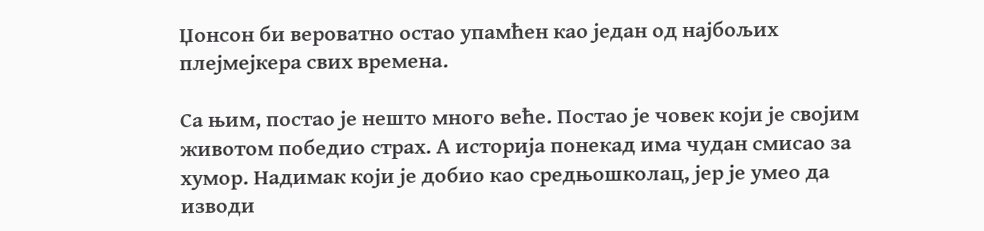Џонсон би вероватно остао упамћен као један од најбољих плејмејкера свих времена.

Са њим, постао је нешто много веће. Постао је човек који је својим животом победио страх. А историја понекад има чудан смисао за хумор. Надимак који је добио као средњошколац, јер је умео да изводи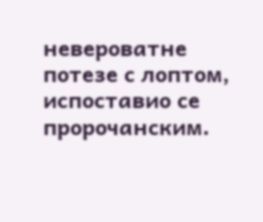невероватне потезе с лоптом, испоставио се пророчанским.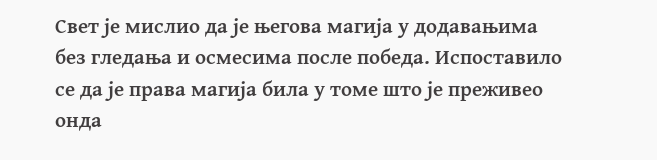Свет је мислио да је његова магија у додавањима без гледања и осмесима после победа. Испоставило се да је права магија била у томе што је преживео онда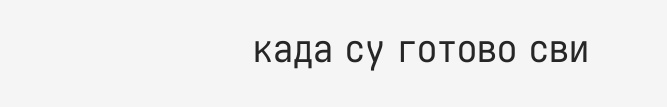када су готово сви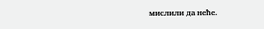мислили да неће.